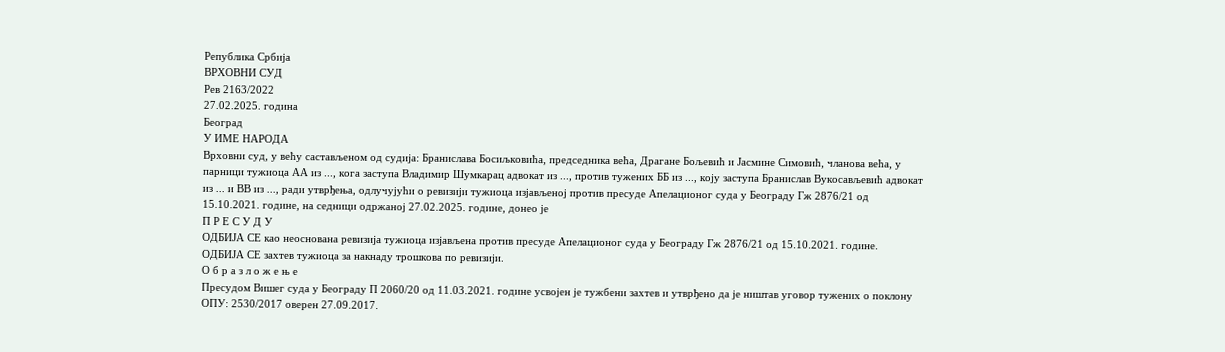Република Србија
ВРХОВНИ СУД
Рев 2163/2022
27.02.2025. година
Београд
У ИМЕ НАРОДА
Врховни суд, у већу састављеном од судија: Бранислава Босиљковића, председника већа, Драгане Бољевић и Јасмине Симовић, чланова већа, у парници тужиоца АА из ..., кога заступа Владимир Шумкарац адвокат из ..., против тужених ББ из ..., коју заступа Бранислав Вукосављевић адвокат из ... и ВВ из ..., ради утврђења, одлучујући о ревизији тужиоца изјављеној против пресуде Апелационог суда у Београду Гж 2876/21 од 15.10.2021. године, на седници одржаној 27.02.2025. године, донео је
П Р Е С У Д У
ОДБИЈА СЕ као неоснована ревизија тужиоца изјављена против пресуде Апелационог суда у Београду Гж 2876/21 од 15.10.2021. године.
ОДБИЈА СЕ захтев тужиоца за накнаду трошкова по ревизији.
О б р а з л о ж е њ е
Пресудом Вишег суда у Београду П 2060/20 од 11.03.2021. године усвојен је тужбени захтев и утврђено да је ништав уговор тужених о поклону ОПУ: 2530/2017 оверен 27.09.2017.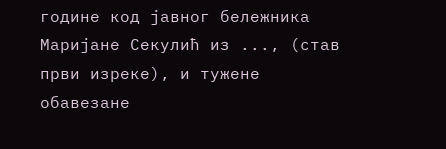године код јавног бележника Маријане Секулић из ..., (став први изреке), и тужене обавезане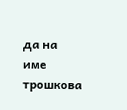да на име трошкова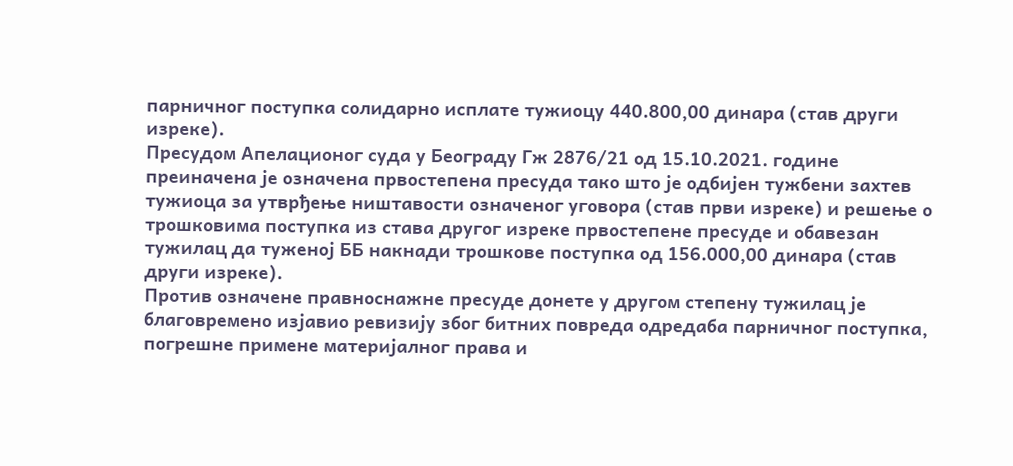парничног поступка солидарно исплате тужиоцу 440.800,00 динара (став други изреке).
Пресудом Апелационог суда у Београду Гж 2876/21 од 15.10.2021. године преиначена је означена првостепена пресуда тако што је одбијен тужбени захтев тужиоца за утврђење ништавости означеног уговора (став први изреке) и решење о трошковима поступка из става другог изреке првостепене пресуде и обавезан тужилац да туженој ББ накнади трошкове поступка од 156.000,00 динара (став други изреке).
Против означене правноснажне пресуде донете у другом степену тужилац је благовремено изјавио ревизију због битних повреда одредаба парничног поступка, погрешне примене материјалног права и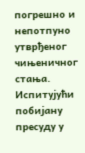погрешно и непотпуно утврђеног чињеничног стања.
Испитујући побијану пресуду у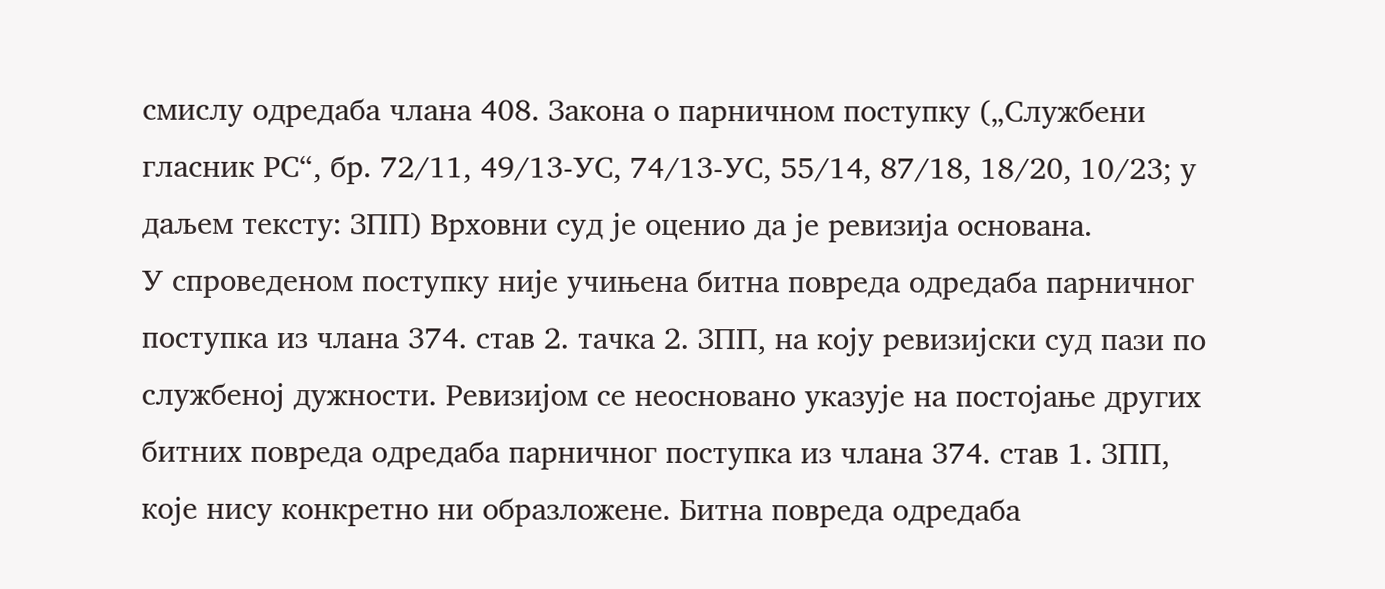смислу одредаба члана 408. Закона о парничном поступку („Службени гласник РС“, бр. 72/11, 49/13-УС, 74/13-УС, 55/14, 87/18, 18/20, 10/23; у даљем тексту: ЗПП) Врховни суд је оценио да је ревизија основана.
У спроведеном поступку није учињена битна повреда одредаба парничног поступка из члана 374. став 2. тачка 2. ЗПП, на коју ревизијски суд пази по службеној дужности. Ревизијом се неосновано указује на постојање других битних повреда одредаба парничног поступка из члана 374. став 1. ЗПП, које нису конкретно ни образложене. Битна повреда одредаба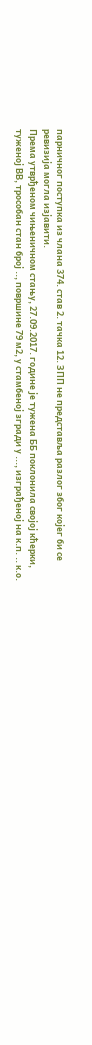парничног поступка из члана 374. став 2. тачка 12. ЗПП не представља разлог због којег би се ревизија могла изјавити.
Према утврђеном чињеничном стању, 27.09.2017. године је тужена ББ поклонила својој кћерки, туженој ВВ, трособан стан број .., површине 79 м2, у стамбеној згради у ..., изграђеној на к.п. .. к.о.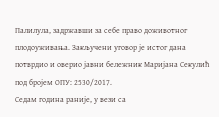Палилула, задржавши за себе право доживотног плодоуживања. Закључени уговор је истог дана потврдио и оверио јавни бележник Маријана Секулић под бројем ОПУ: 2530/2017.
Седам година раније, у вези са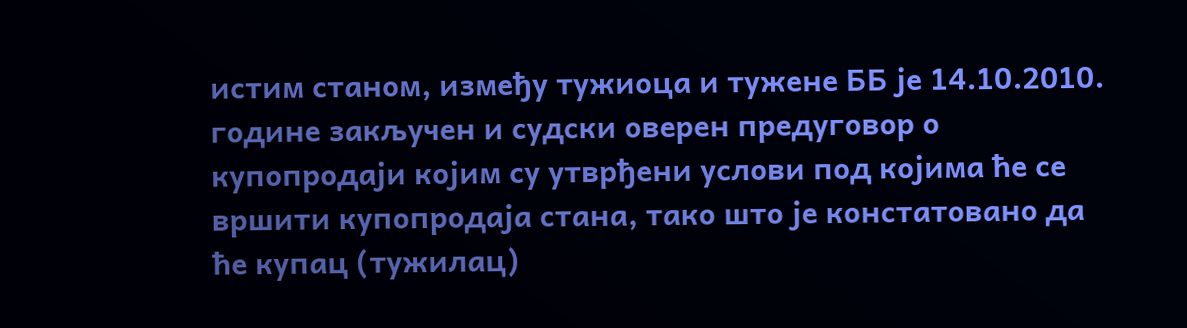истим станом, између тужиоца и тужене ББ је 14.10.2010. године закључен и судски оверен предуговор о купопродаји којим су утврђени услови под којима ће се вршити купопродаја стана, тако што је констатовано да ће купац (тужилац)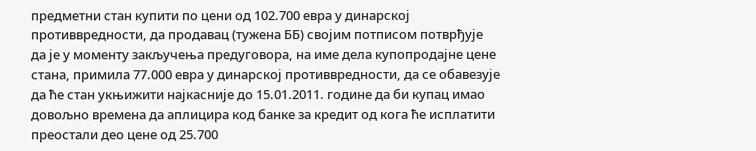предметни стан купити по цени од 102.700 евра у динарској противвредности, да продавац (тужена ББ) својим потписом потврђује да је у моменту закључења предуговора, на име дела купопродајне цене стана, примила 77.000 евра у динарској противвредности, да се обавезује да ће стан укњижити најкасније до 15.01.2011. године да би купац имао довољно времена да аплицира код банке за кредит од кога ће исплатити преостали део цене од 25.700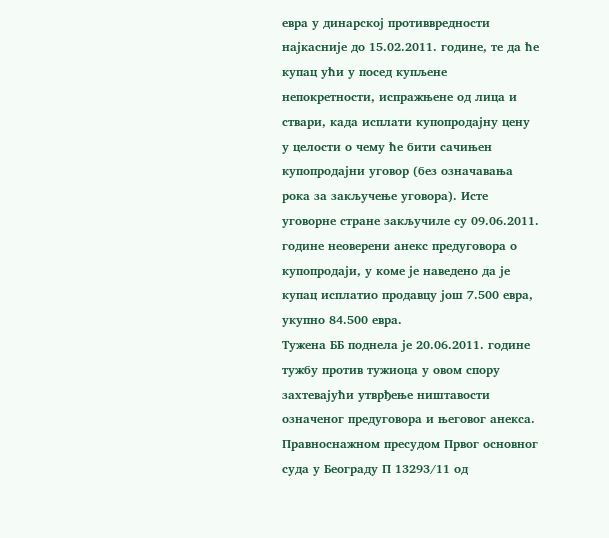евра у динарској противвредности најкасније до 15.02.2011. године, те да ће купац ући у посед купљене непокретности, испражњене од лица и ствари, када исплати купопродајну цену у целости о чему ће бити сачињен купопродајни уговор (без означавања рока за закључење уговора). Исте уговорне стране закључиле су 09.06.2011. године неоверени анекс предуговора о купопродаји, у коме је наведено да је купац исплатио продавцу још 7.500 евра, укупно 84.500 евра.
Тужена ББ поднела је 20.06.2011. године тужбу против тужиоца у овом спору захтевајући утврђење ништавости означеног предуговора и његовог анекса. Правноснажном пресудом Првог основног суда у Београду П 13293/11 од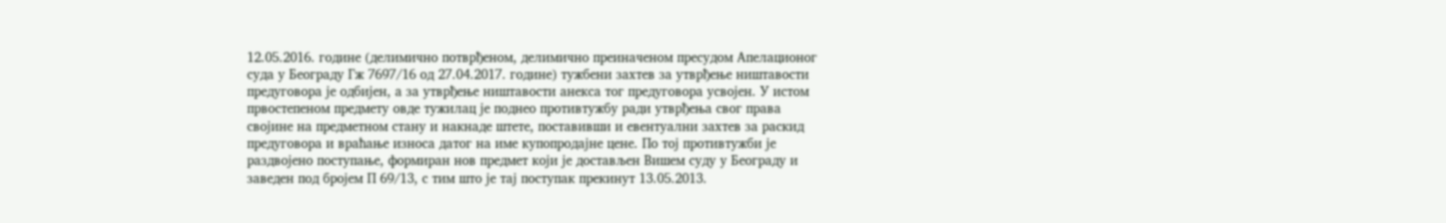12.05.2016. године (делимично потврђеном, делимично преиначеном пресудом Апелационог суда у Београду Гж 7697/16 од 27.04.2017. године) тужбени захтев за утврђење ништавости предуговора је одбијен, а за утврђење ништавости анекса тог предуговора усвојен. У истом првостепеном предмету овде тужилац је поднео противтужбу ради утврђења свог права својине на предметном стану и накнаде штете, поставивши и евентуални захтев за раскид предуговора и враћање износа датог на име купопродајне цене. По тој противтужби је раздвојено поступање, формиран нов предмет који је достављен Вишем суду у Београду и заведен под бројем П 69/13, с тим што је тај поступак прекинут 13.05.2013.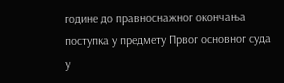године до правноснажног окончања поступка у предмету Првог основног суда у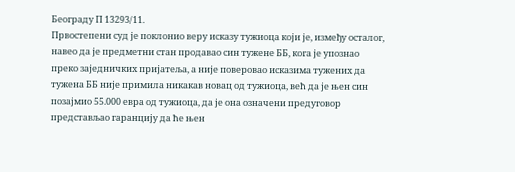Београду П 13293/11.
Првостепени суд је поклонио веру исказу тужиоца који је, између осталог, навео да је предметни стан продавао син тужене ББ, кога је упознао преко заједничких пријатеља, а није поверовао исказима тужених да тужена ББ није примила никакав новац од тужиоца, већ да је њен син позајмио 55.000 евра од тужиоца, да је она означени предуговор представљао гаранцију да ће њен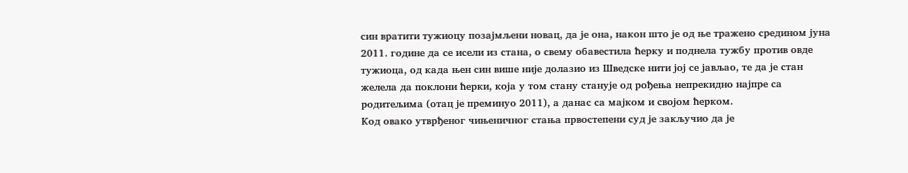син вратити тужиоцу позајмљени новац, да је она, након што је од ње тражено средином јуна 2011. године да се исели из стана, о свему обавестила ћерку и поднела тужбу против овде тужиоца, од када њен син више није долазио из Шведске нити јој се јављао, те да је стан желела да поклони ћерки, која у том стану станује од рођења непрекидно најпре са родитељима (отац је преминуо 2011), а данас са мајком и својом ћерком.
Код овако утврђеног чињеничног стања првостепени суд је закључио да је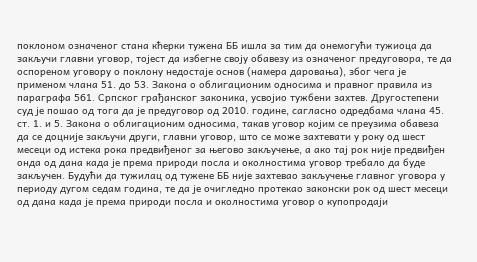поклоном означеног стана кћерки тужена ББ ишла за тим да онемогући тужиоца да закључи главни уговор, тојест да избегне своју обавезу из означеног предуговора, те да оспореном уговору о поклону недостаје основ (намера даровања), због чега је применом члана 51. до 53. Закона о облигационим односима и правног правила из параграфа 561. Српског грађанског законика, усвојио тужбени захтев. Другостепени суд је пошао од тога да је предуговор од 2010. године, сагласно одредбама члана 45. ст. 1. и 5. Закона о облигационим односима, такав уговор којим се преузима обавеза да се доцније закључи други, главни уговор, што се може захтевати у року од шест месеци од истека рока предвиђеног за његово закључење, а ако тај рок није предвиђен онда од дана када је према природи посла и околностима уговор требало да буде закључен. Будући да тужилац од тужене ББ није захтевао закључење главног уговора у периоду дугом седам година, те да је очигледно протекао законски рок од шест месеци од дана када је према природи посла и околностима уговор о купопродаји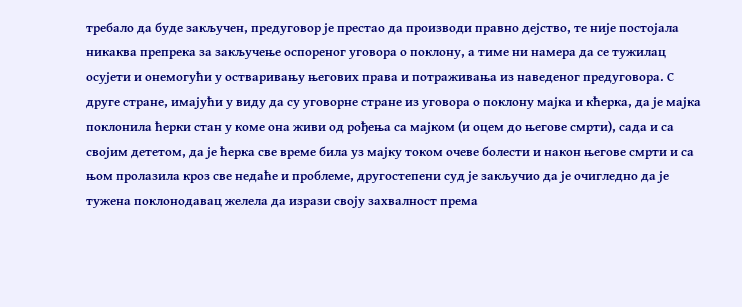требало да буде закључен, предуговор је престао да производи правно дејство, те није постојала никаква препрека за закључење оспореног уговора о поклону, а тиме ни намера да се тужилац осујети и онемогући у остваривању његових права и потраживања из наведеног предуговора. С друге стране, имајући у виду да су уговорне стране из уговора о поклону мајка и кћерка, да је мајка поклонила ћерки стан у коме она живи од рођења са мајком (и оцем до његове смрти), сада и са својим дететом, да је ћерка све време била уз мајку током очеве болести и након његове смрти и са њом пролазила кроз све недаће и проблеме, другостепени суд је закључио да је очигледно да је тужена поклонодавац желела да изрази своју захвалност према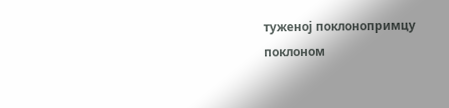туженој поклонопримцу поклоном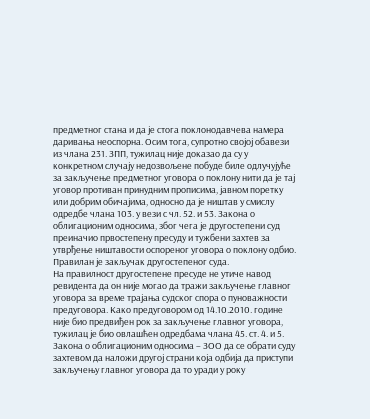предметног стана и да је стога поклонодавчева намера даривања неоспорна. Осим тога, супротно својој обавези из члана 231. ЗПП, тужилац није доказао да су у конкретном случају недозвољене побуде биле одлучујуће за закључење предметног уговора о поклону нити да је тај уговор противан принудним прописима, јавном поретку или добрим обичајима, односно да је ништав у смислу одредбе члана 103. у вези с чл. 52. и 53. Закона о облигационим односима, због чега је другостепени суд преиначио првостепену пресуду и тужбени захтев за утврђење ништавости оспореног уговора о поклону одбио.
Правилан је закључак другостепеног суда.
На правилност другостепене пресуде не утиче навод ревидента да он није могао да тражи закључење главног уговора за време трајања судског спора о пуноважности предуговора. Како предуговором од 14.10.2010. године није био предвиђен рок за закључење главног уговора, тужилац је био овлашћен одредбама члана 45. ст. 4. и 5. Закона о облигационим односима – ЗОО да се обрати суду захтевом да наложи другој страни која одбија да приступи закључењу главног уговора да то уради у року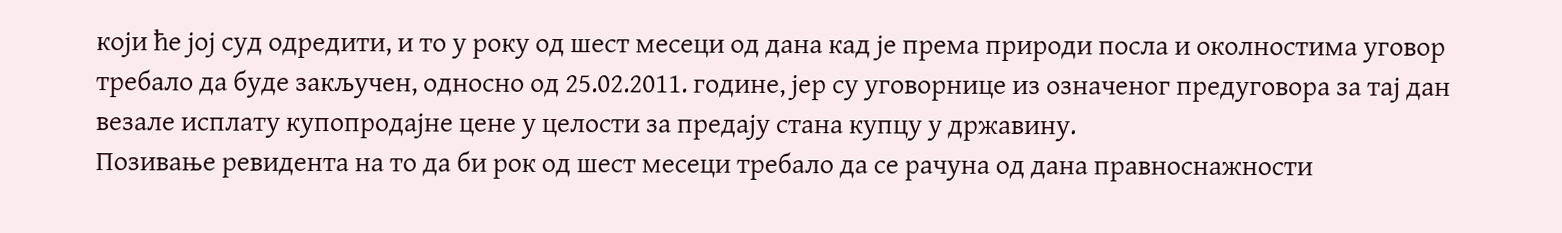који ће јој суд одредити, и то у року од шест месеци од дана кад је према природи посла и околностима уговор требало да буде закључен, односно од 25.02.2011. године, јер су уговорнице из означеног предуговора за тај дан везале исплату купопродајне цене у целости за предају стана купцу у државину.
Позивање ревидента на то да би рок од шест месеци требало да се рачуна од дана правноснажности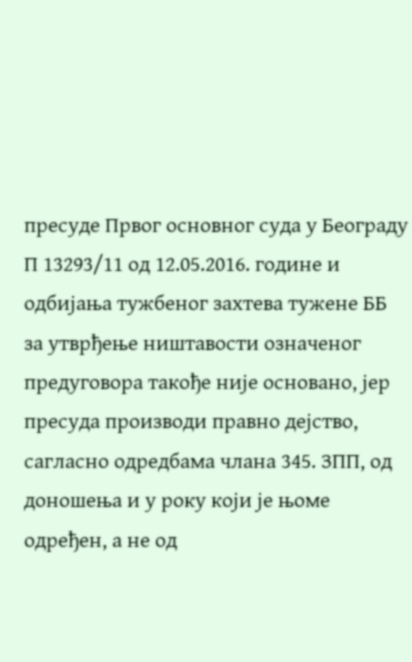пресуде Првог основног суда у Београду П 13293/11 од 12.05.2016. године и одбијања тужбеног захтева тужене ББ за утврђење ништавости означеног предуговора такође није основано, јер пресуда производи правно дејство, сагласно одредбама члана 345. ЗПП, од доношења и у року који је њоме одређен, а не од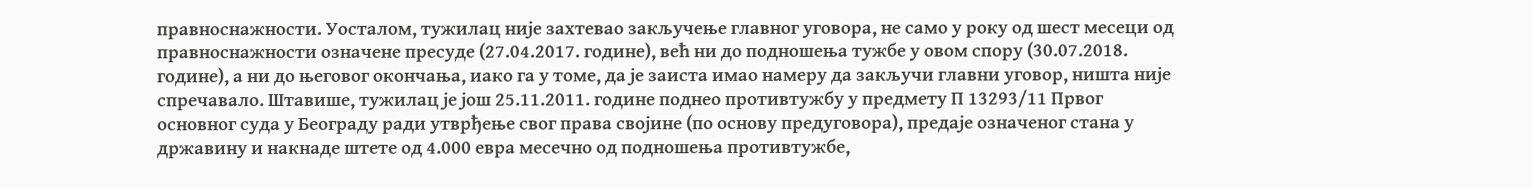правноснажности. Уосталом, тужилац није захтевао закључење главног уговора, не само у року од шест месеци од правноснажности означене пресуде (27.04.2017. године), већ ни до подношења тужбе у овом спору (30.07.2018. године), а ни до његовог окончања, иако га у томе, да је заиста имао намеру да закључи главни уговор, ништа није спречавало. Штавише, тужилац је још 25.11.2011. године поднео противтужбу у предмету П 13293/11 Првог основног суда у Београду ради утврђење свог права својине (по основу предуговора), предаје означеног стана у државину и накнаде штете од 4.000 евра месечно од подношења противтужбе,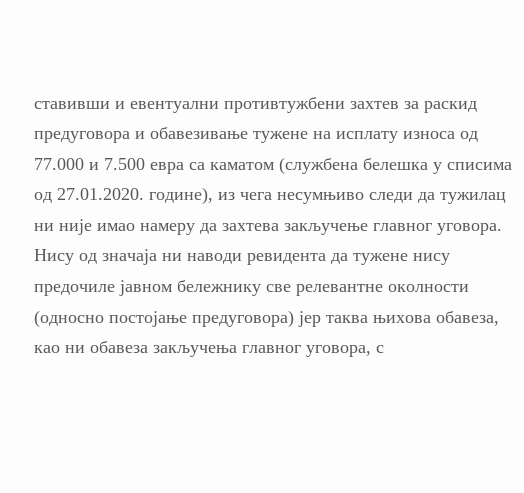ставивши и евентуални противтужбени захтев за раскид предуговора и обавезивање тужене на исплату износа од 77.000 и 7.500 евра са каматом (службена белешка у списима од 27.01.2020. године), из чега несумњиво следи да тужилац ни није имао намеру да захтева закључење главног уговора.
Нису од значаја ни наводи ревидента да тужене нису предочиле јавном бележнику све релевантне околности (односно постојање предуговора) јер таква њихова обавеза, као ни обавеза закључења главног уговора, с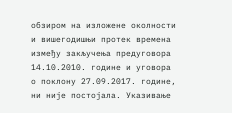обзиром на изложене околности и вишегодишњи протек времена између закључења предуговора 14.10.2010. године и уговора о поклону 27.09.2017. године, ни није постојала. Указивање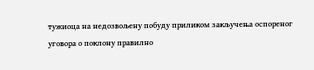тужиоца на недозвољену побуду приликом закључења оспореног уговора о поклону правилно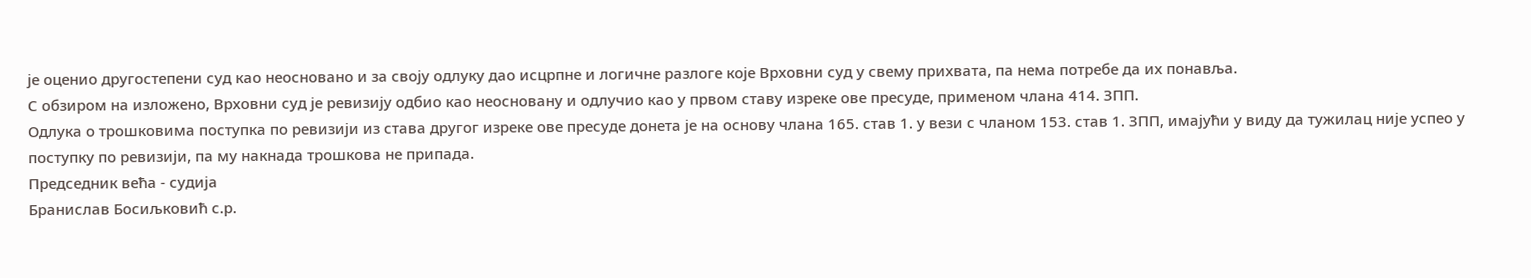је оценио другостепени суд као неосновано и за своју одлуку дао исцрпне и логичне разлоге које Врховни суд у свему прихвата, па нема потребе да их понавља.
С обзиром на изложено, Врховни суд је ревизију одбио као неосновану и одлучио као у првом ставу изреке ове пресуде, применом члана 414. ЗПП.
Одлука о трошковима поступка по ревизији из става другог изреке ове пресуде донета је на основу члана 165. став 1. у вези с чланом 153. став 1. ЗПП, имајући у виду да тужилац није успео у поступку по ревизији, па му накнада трошкова не припада.
Председник већа - судија
Бранислав Босиљковић с.р.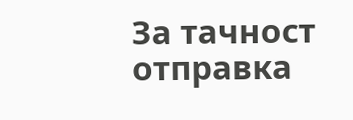За тачност отправка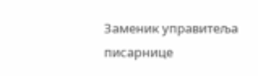Заменик управитеља писарнице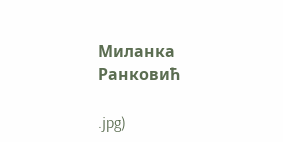Миланка Ранковић

.jpg)